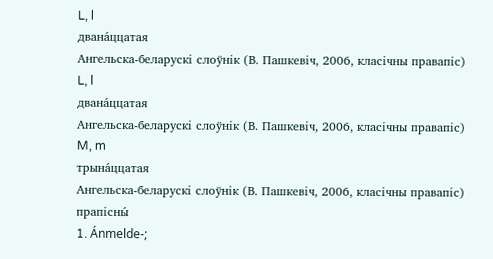L, l
двана́ццатая
Ангельска-беларускі слоўнік (В. Пашкевіч, 2006, класічны правапіс)
L, l
двана́ццатая
Ангельска-беларускі слоўнік (В. Пашкевіч, 2006, класічны правапіс)
M, m
трына́ццатая
Ангельска-беларускі слоўнік (В. Пашкевіч, 2006, класічны правапіс)
прапісны́
1. Ánmelde-;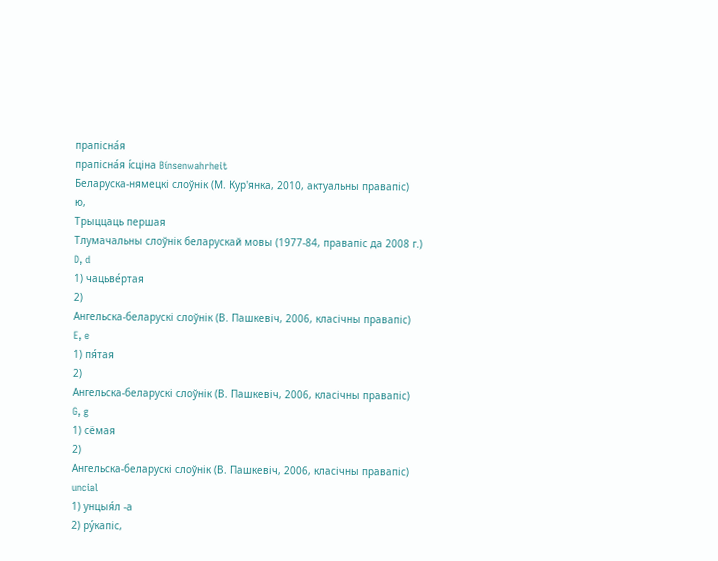прапісна́я
прапісна́я і́сціна Bínsenwahrheit
Беларуска-нямецкі слоўнік (М. Кур'янка, 2010, актуальны правапіс)
ю,
Трыццаць першая
Тлумачальны слоўнік беларускай мовы (1977-84, правапіс да 2008 г.)
D, d
1) чацьве́ртая
2)
Ангельска-беларускі слоўнік (В. Пашкевіч, 2006, класічны правапіс)
E, e
1) пя́тая
2)
Ангельска-беларускі слоўнік (В. Пашкевіч, 2006, класічны правапіс)
G, g
1) сёмая
2)
Ангельска-беларускі слоўнік (В. Пашкевіч, 2006, класічны правапіс)
uncial
1) унцыя́л -а
2) ру́капіс,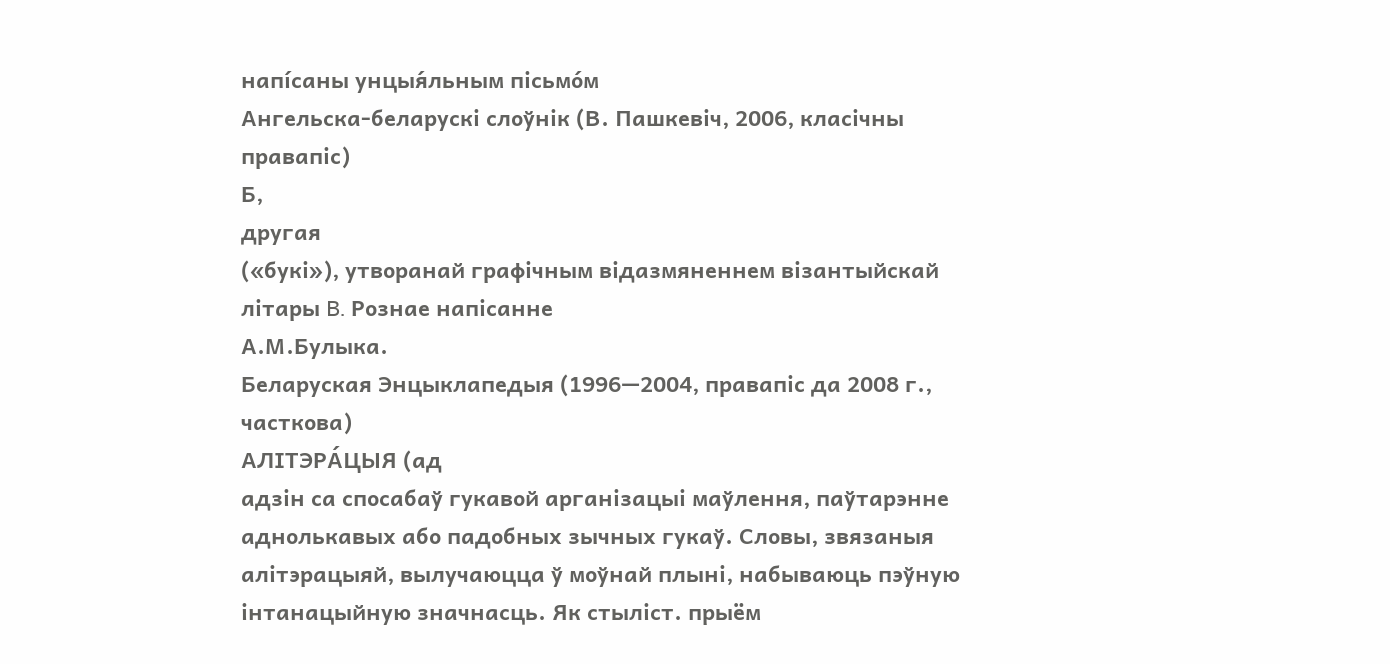напі́саны унцыя́льным пісьмо́м
Ангельска-беларускі слоўнік (В. Пашкевіч, 2006, класічны правапіс)
Б,
другая
(«букі»), утворанай графічным відазмяненнем візантыйскай літары B. Рознае напісанне
А.М.Булыка.
Беларуская Энцыклапедыя (1996—2004, правапіс да 2008 г., часткова)
АЛІТЭРА́ЦЫЯ (ад
адзін са спосабаў гукавой арганізацыі маўлення, паўтарэнне аднолькавых або падобных зычных гукаў. Словы, звязаныя алітэрацыяй, вылучаюцца ў моўнай плыні, набываюць пэўную інтанацыйную значнасць. Як стыліст. прыём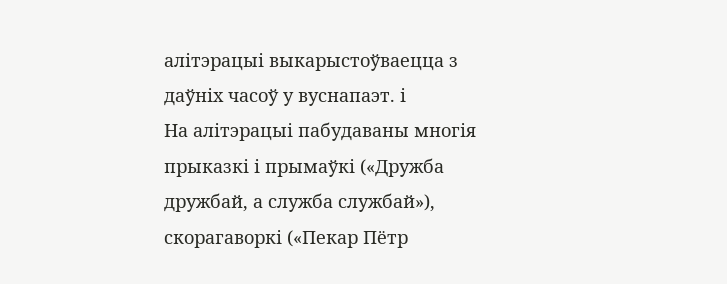алітэрацыі выкарыстоўваецца з даўніх часоў у вуснапаэт. і
На алітэрацыі пабудаваны многія прыказкі і прымаўкі («Дружба дружбай, а служба службай»), скорагаворкі («Пекар Пётр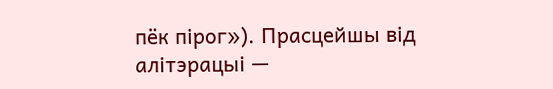пёк пірог»). Прасцейшы від алітэрацыі —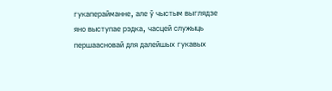гукаперайманне, але ў чыстым выглядзе яно выступае рэдка, часцей служыць першаасновай для далейшых гукавых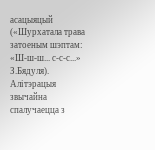асацыяцый («Шурхатала трава затоеным шэптам: «Ш-ш-ш... с-с-с...» З.Бядуля). Алітэрацыя звычайна спалучаецца з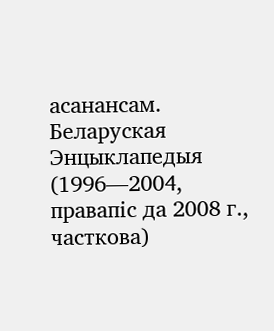асанансам.
Беларуская Энцыклапедыя (1996—2004, правапіс да 2008 г., часткова)